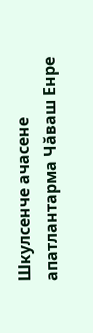Шкулсенче ачасене апатлантарма Чăваш Енре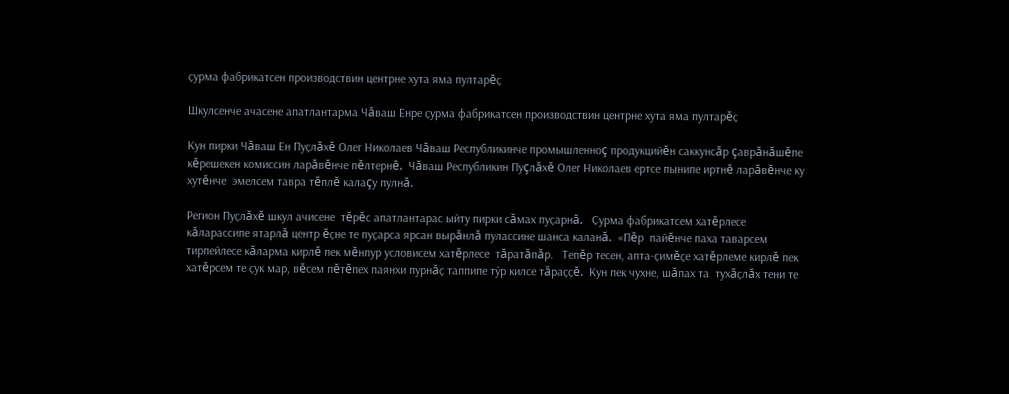ҫурма фабрикатсен производствин центрне хута яма пултарĕҫ

Шкулсенче ачасене апатлантарма Чăваш Енре ҫурма фабрикатсен производствин центрне хута яма пултарĕҫ

Кун пирки Чăваш Ен Пуҫлăхĕ Олег Николаев Чăваш Республикинче промышленноç продукцийĕн саккунсăр çаврăнăшĕпе кĕрешекен комиссин ларăвĕнче пĕлтернĕ.  Чăваш Республикин Пуçлăхĕ Олег Николаев ертсе пынипе иртнĕ ларăвĕнче ку хутĕнче  эмелсем тавра тĕплĕ калаçу пулнă.

Регион Пуҫлăхĕ шкул ачисене  тĕрĕс апатлантарас ыйту пирки сăмах пуҫарнă.   Ҫурма фабрикатсем хатĕрлесе кăларассипе ятарлă центр ĕҫне те пуҫарса ярсан вырăнлă пулассине шанса каланă.  «Пĕр  пайĕнче паха таварсем тирпейлесе кăларма кирлĕ пек мĕнпур условисем хатĕрлесе  тăратăпăр.   Тепĕр тесен, апта-ҫимĕҫе хатĕрлеме кирлĕ пек хатĕрсем те ҫук мар, вĕсем пĕтĕпех паянхи пурнăҫ таппипе тӳр килсе тăраҫҫĕ.  Кун пек чухне, шăпах та  тухăҫлăх тени те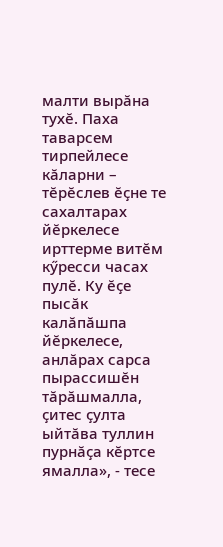малти вырăна тухĕ. Паха таварсем тирпейлесе кăларни – тĕрĕслев ĕҫне те сахалтарах йĕркелесе ирттерме витĕм кӳресси часах пулĕ. Ку ĕҫе пысăк калăпăшпа йĕркелесе, анлăрах сарса пырассишĕн тăрăшмалла, ҫитес ҫулта ыйтăва туллин пурнăҫа кĕртсе ямалла», - тесе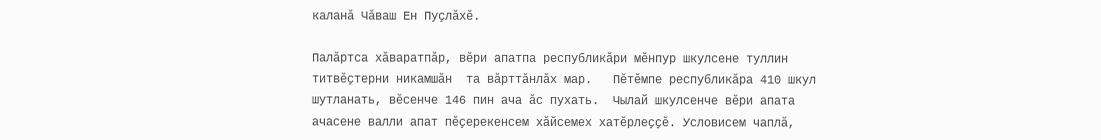каланă Чăваш Ен Пуҫлăхĕ.

Палăртса хăваратпăр, вĕри апатпа республикăри мĕнпур шкулсене туллин титвĕҫтерни никамшăн  та вăрттăнлăх мар.   Пĕтĕмпе республикăра 410 шкул шутланать, вĕсенче 146 пин ача ăс пухать.  Чылай шкулсенче вĕри апата ачасене валли апат пĕҫерекенсем хăйсемех хатĕрлеҫҫĕ. Условисем чаплă,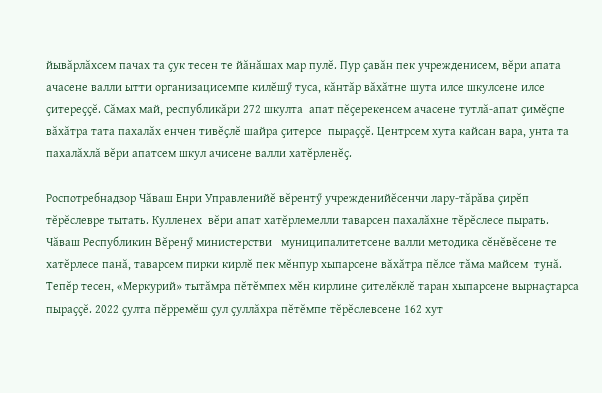йывăрлăхсем пачах та ҫук тесен те йăнăшах мар пулĕ. Пур ҫавăн пек учрежденисем, вĕри апата ачасене валли ытти организацисемпе килĕшӳ туса, кăнтăр вăхăтне шута илсе шкулсене илсе ҫитереҫҫĕ. Сăмах май, республикăри 272 шкулта  апат пĕҫерекенсем ачасене тутлă-апат ҫимĕҫпе вăхăтра тата пахалăх енчен тивĕҫлĕ шайра ҫитерсе  пыраҫҫĕ. Центрсем хута кайсан вара, унта та пахалăхлă вĕри апатсем шкул ачисене валли хатĕрленĕҫ.

Роспотребнадзор Чăваш Енри Управленийĕ вĕрентӳ учрежденийĕсенчи лару-тăрăва ҫирĕп тĕрĕслевре тытать. Кулленех  вĕри апат хатĕрлемелли таварсен пахалăхне тĕрĕслесе пырать.   Чăваш Республикин Вĕренӳ министерстви   муниципалитетсене валли методика сĕнĕвĕсене те хатĕрлесе панă, таварсем пирки кирлĕ пек мĕнпур хыпарсене вăхăтра пĕлсе тăма майсем  тунă.   Тепĕр тесен, «Меркурий» тытăмра пĕтĕмпех мĕн кирлине ҫителĕклĕ таран хыпарсене вырнаҫтарса пыраҫҫĕ. 2022 ҫулта пĕрремĕш ҫул ҫуллăхра пĕтĕмпе тĕрĕслевсене 162 хут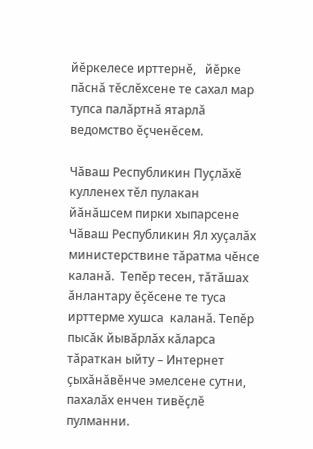йĕркелесе ирттернĕ,   йĕрке пăснă тĕслĕхсене те сахал мар тупса палăртнă ятарлă ведомство ĕҫченĕсем.

Чăваш Республикин Пуҫлăхĕ кулленех тĕл пулакан йăнăшсем пирки хыпарсене Чăваш Республикин Ял хуҫалăх министерствине тăратма чĕнсе каланă.  Тепĕр тесен, тăтăшах ăнлантару ĕҫĕсене те туса ирттерме хушса  каланă. Тепĕр пысăк йывăрлăх кăларса тăраткан ыйту – Интернет ҫыхăнăвĕнче эмелсене сутни, пахалăх енчен тивĕҫлĕ пулманни.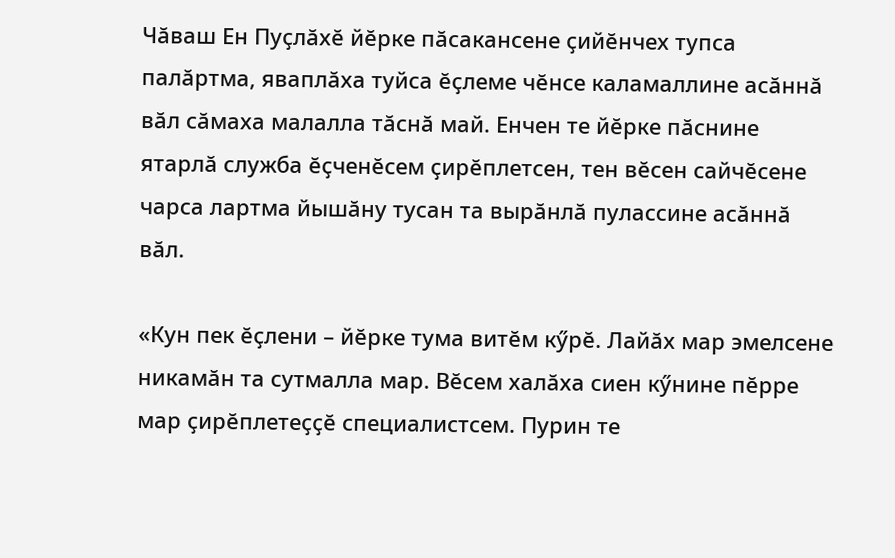Чăваш Ен Пуҫлăхĕ йĕрке пăсакансене ҫийĕнчех тупса палăртма, яваплăха туйса ĕҫлеме чĕнсе каламаллине асăннă вăл сăмаха малалла тăснă май. Енчен те йĕрке пăснине ятарлă служба ĕҫченĕсем ҫирĕплетсен, тен вĕсен сайчĕсене чарса лартма йышăну тусан та вырăнлă пулассине асăннă вăл.

«Кун пек ĕҫлени – йĕрке тума витĕм кӳрĕ. Лайăх мар эмелсене никамăн та сутмалла мар. Вĕсем халăха сиен кӳнине пĕрре мар ҫирĕплетеҫҫĕ специалистсем. Пурин те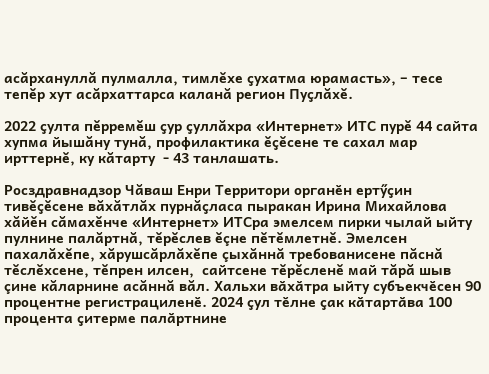асăрхануллă пулмалла, тимлĕхе ҫухатма юрамасть», – тесе тепĕр хут асăрхаттарса каланă регион Пуҫлăхĕ.

2022 ҫулта пĕрремĕш ҫур ҫуллăхра «Интернет» ИТС пурĕ 44 сайта хупма йышăну тунă, профилактика ĕҫĕсене те сахал мар ирттернĕ, ку кăтарту  - 43 танлашать.

Росздравнадзор Чăваш Енри Территори органӗн ертӳҫин тивĕҫĕсене вăхăтлăх пурнăҫласа пыракан Ирина Михайлова хăйĕн сăмахĕнче «Интернет» ИТСра эмелсем пирки чылай ыйту пулнине палăртнă, тĕрĕслев ĕçне пĕтĕмлетнĕ. Эмелсен пахалăхĕпе, хăрушсăрлăхĕпе çыхăннă требованисене пăснă тĕслĕхсене, тĕпрен илсен,  сайтсене тĕрĕсленĕ май тăрă шыв çине кăларнине асăннă вăл. Хальхи вӑхӑтра ыйту субъекчӗсен 90 процентне регистрациленӗ. 2024 ҫул тӗлне ҫак кӑтартӑва 100 процента ҫитерме палӑртнине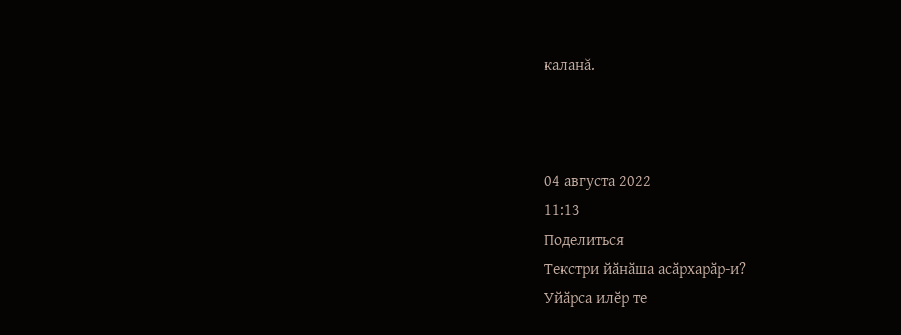каланă.



04 августа 2022
11:13
Поделиться
Текстри йӑнӑша асӑрхарӑр-и?
Уйӑрса илӗр те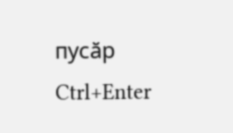пусӑр Ctrl+Enter